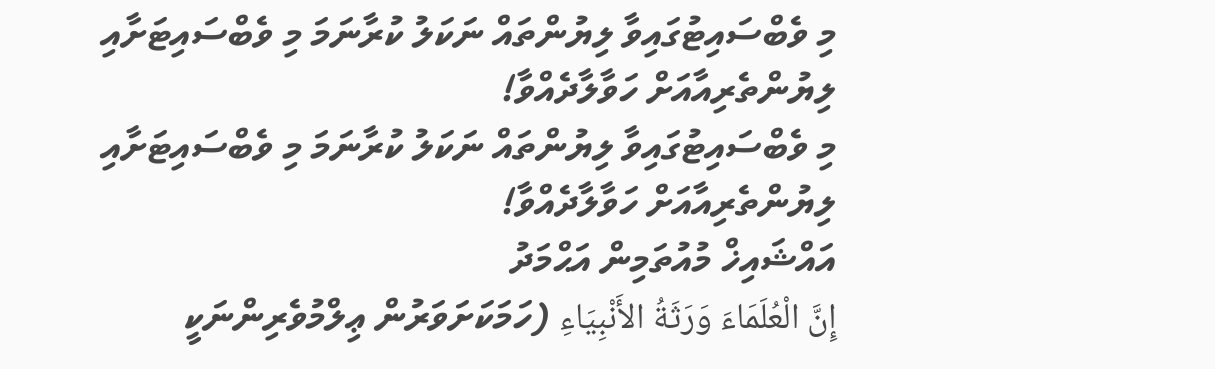މި ވެބްސައިޓުގައިވާ ލިޔުންތައް ނަކަލު ކުރާނަމަ މި ވެބްސައިޓަށާއި ލިޔުންތެރިއާއަށް ހަވާލާދެއްވާ!
މި ވެބްސައިޓުގައިވާ ލިޔުންތައް ނަކަލު ކުރާނަމަ މި ވެބްސައިޓަށާއި ލިޔުންތެރިއާއަށް ހަވާލާދެއްވާ!
އައްޝައިޚް މުއުތަމިން އަޙްމަދު
إِنَّ الْعُلَمَاءَ وَرَثَةُ الأَنْبِيَاءِ (ހަމަކަށަވަރުން ޢިލްމުވެރިންނަކީ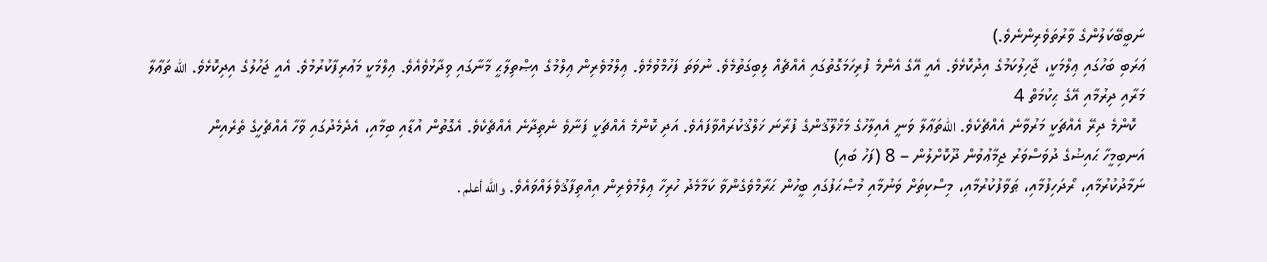ނަބީބޭކަލުންގެ ވާރުތަވެރިންނެވެ.)
ޢަރަބި ބަހުގައި ޢިލްމަކީ، ޖާހިލުކަމުގެ އިދުކޮޅެވެ. އެއީ އޭގެ އެންމެ ފުރިހަމަގޮތުގައި އެއްޗެއް ލިބިގަތުމެވެ. ނުވަތަ ފަހުމްވުމެވެ. ޢިލްމުވެރިން ޢިލްމުގެ އިޞްތިލާޙީ މާނާގައި ވިދާޅުވެއެވެ. ޢިލްމަކީ މަޢުރިފާކުރުމުވެ. އެއީ ޖަހުލުގެ އިދިކޮޅެވެ. الله ތަޢާލާ
މަރާއި ދިރުމާއި އޭގެ ޙިކުމަތް 4
  ކޮންމެ ދިރޭ އެއްޗަކީ މަރުވާނެ އެއްޗެކެވެ. اللهތަޢާލާ ވަނީ އެއިލާހުގެ މަޚްލޫޤުންގެ ފުރާނަ ޚަލްޤުކުރައްވާފައެވެ. އަދި ކޮންމެ އެއްޗަކީ ފަނާވެ ނެތިދާނެ އެއްޗެކެވެ. އެގޮތުން އުޑާއި ބިމާއި، އެދެމެދުގައި ވާހާ އެއްޗެހީގެ ތެރެއިން
އަނބިމީހާ ޙައިޟުގެ ދުވަސްވަރު ޖިމާޢުވުން ދޫކޮށްލުން – 8 (ފަހު ބައި)
ނަމާދުކުރުމާއި، ރޯދަހިފުމާއި، ޠަވާފުކުރުމާއި، މިސްކިތަށް ވަނުމާއި މުޞްޙަފުގައި ބީހުން ޙަރާމްވެގެންވާ ކަމާމެދު ހުރިހާ ޢިލްމުވެރިން އިއްތިފާޤުވެލައްވައެވެ. والله أعلم .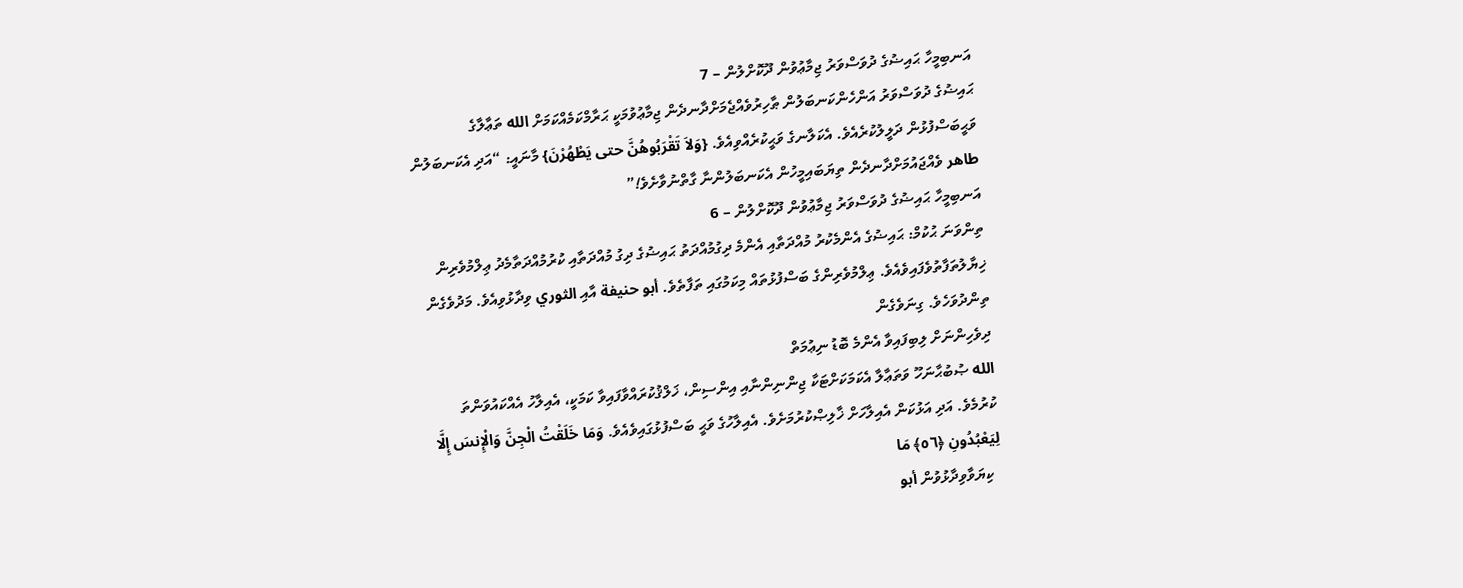އަނބިމީހާ ޙައިޟުގެ ދުވަސްވަރު ޖިމާޢުވުން ދޫކޮށްލުން – 7
ޙައިޟުގެ ދުވަސްވަރު އަންހެންކަނބަލުން ޠާހިރުވެއްޖެމަށްދާނދެން ޖިމާޢުވުމަކީ ޙަރާމްކަމެއްކަމަށް الله ތަޢާލާގެ ވަޙީބަސްފުޅުން ދަލީލުކުރެއެވެ. އެކަލާނގެ ވަޙީކުރެއްވިއެވެ. {وَلاَ تَقْرَبُوهُنَّ حتى يَطْهُرْنَ} މާނައީ: “އަދި އެކަނބަލުން طاهر ވެއްޖައުމަށްދާނދެން ތިޔަބައިމީހުން އެކަނބަލުންނާ ގާތްނުވާށެވެ!”
އަނބިމީހާ ޙައިޟުގެ ދުވަސްވަރު ޖިމާޢުވުން ދޫކޮށްލުން – 6
ތިންވަނަ ޙުކުމް: ޙައިޟުގެ އެންމެކުރު މުއްދަތާއި އެންމެ ދިގުމުއްދަތު ޙައިޟުގެ ދިގު މުއްދަތާއި ކުރުމުއްދަތާމެދު ޢިލްމުވެރިން ޚިޔާލުތަފާތުވެފައިވެއެވެ. ޢިލްމުވެރިންގެ ބަސްފުޅުތައް މިކަމުގައި ތަފާތެވެ. أبو حنيفة އާއި الثوري ވިދާޅުވިއެވެ. މަދުވެގެން ތިންދުވަހެވެ. ގިނަވެގެން
ދިވެހިންނަށް ލިބިފައިވާ އެންމެ ބޮޑު ނިޢުމަތް
الله ޞުބުޙާނަހޫ ވަތަޢާލާ އެކަމަކަށްޓަކާ ޖިންނިންނާއި އިންސިން، ޚަލްޤުކުރައްވާފައިވާ ކަމަކީ، އެއިލާހު އެއްކައުވަންތަ ކުރުމެވެ. އަދި އަޅުކަން އެއިލާހަށް ޚާލިޞްކުރުމަށެވެ. އެއިލާހުގެ ވަޙީ ބަސްފުޅުގައިވެއެވެ. وَمَا خَلَقْتُ الْجِنَّ وَالْإِنسَ إِلَّا لِيَعْبُدُونِ ﴿٥٦﴾ مَا
  ކިޔަވާވިދާޅުވުން أبو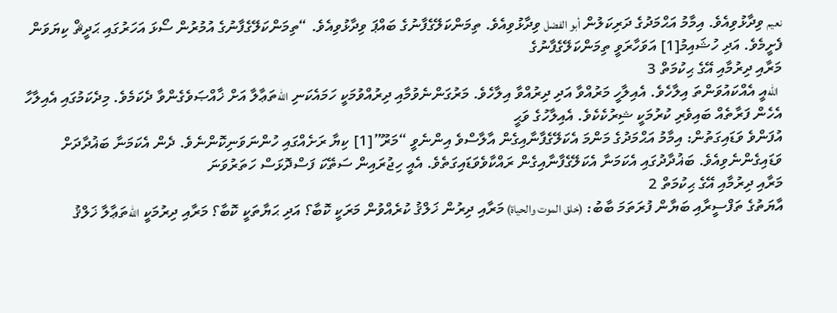نعيم ވިދާޅުވިއެވެ. އިމާމު އަޙްމަދުގެ ދަރިކަލުން أبو الفضل ވިދާޅުވިއެވެ. ތިމަންކަލޭގެފާނުގެ ބައްޕަ ވިދާޅުވިއެވެ. “ތިމަންކަލޭގެފާނުގެ އުމުރުން ސޯޅަ އަހަރުގައި ޙަދީޘް ކިޔަވަން ފެށީމެވެ. އަދި ހުޝައިމު[1] އަވަހާރަވީ ތިމަންކަލޭގެފާނުގެ
މަރާއި ދިރުމާއި އޭގެ ޙިކުމަތް 3
  اللهއީ އެއްކައުވަންތަ އިލާހެވެ. އެއިލާހީ މަރުއްވާ އަދި ދިރުއްވާ އިލާހެވެ. މަރުގަންނެވުމާއި ދިރުއްވުމަކީ ހަމައެކަނި اللهތަޢާލާ އަށް ޚާއްޞަވެގެންވާ ދެކަމެވެ. މިދެކަމުގައި އެއިލާހާ އެހެން ފަރާތެއް ބައިވެރި ކުރުމަކީ ޝިރުކެކެވެ. އެއިލާހުގެ ވަޙީ
އުފަންވެ ވަޑައިގަތުން: އިމާމު އަޙްމަދުގެ މަންމަ އެކަލޭގެފާނާއިގެން އާލާސްވެ އިންނެވީ “މަރޫ”[1] ކިޔާ ރަށެއްގައި ހުންނަވަނިކޮންނެވެ. ދެން އެކަމަނާ ބަޣުދާދަށް ވަޑައިގެންނެވިއެވެ. ބަޣުދާދުގައި އެކަމަނާ އެކަލޭގެފާނާއިގެން ރައްކާވެވަޑައިގަތެވެ. އެއީ ހިޖުރައިން ސަތޭކަ ފަސްދޮޅަސް ހަތަރުވަނަ
މަރާއި ދިރުމާއި އޭގެ ޙިކުމަތް 2
އާޔަތުގެ ތަފްސީރާއި ބަޔާން ފުރަތަމަ ބާބު: (خلق الموت والحياة) މަރާއި ދިރުން ޚަލްޤު ކުރެއްވުން މަރަކީ ކޮބާ؟ އަދި ޙަޔާތަކީ ކޮބާ؟ މަރާއި ދިރުމަކީ اللهތަޢާލާ ޚަލްޤު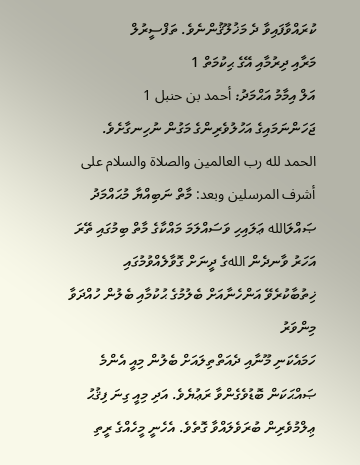ކުރައްވާފައިވާ ދެ މަޚުލޫޤުންނެވެ. ތަފްސީރުލް
މަރާއި ދިރުމާއި އޭގެ ޙިކުމަތް 1
އަލް އިމާމު އަޙްމަދު: أحمد بن حنبل 1
ޖަހަންނަމައިގެ އަހުލުވެރިންގެ މަގުން ނުހިނގާށެވެ.
الحمد لله رب العالمين والصلاة والسلام على أشرف المرسلين وبعد: މާތް ނަބިއްޔާ މުޙައްމަދު ޞައްލަالله ޢަލައިހި ވަސައްލަމަ މައްކާގެ މާތް ބިމުގައި ތޭރަ އަހަރު ވާނދެން اللهގެ ދީނަށް ގޮވާލެއްވުމުގައި
ޚިތުބާކުރެވޭ އަންހެނާއަށް ބެލުމުގެ ޙުކުމާއި ބެލުން ހުއްދަވާ މިންވަރު
ހަމައެކަނި މޫނާއި ދެއަތްތިލައަށް ބެލުން މިއީ އެންމެ ޞައްޙަކަން ބޮޑުވެގެންވާ ރަޢުޔެވެ. އަދި މިއީ ގިނަ ފިޤުޙު ޢިލްމުވެރިން ބުރަވެލައްވާ ގޮތެވެ. އެހެނީ މީހެއްގެ ރީތި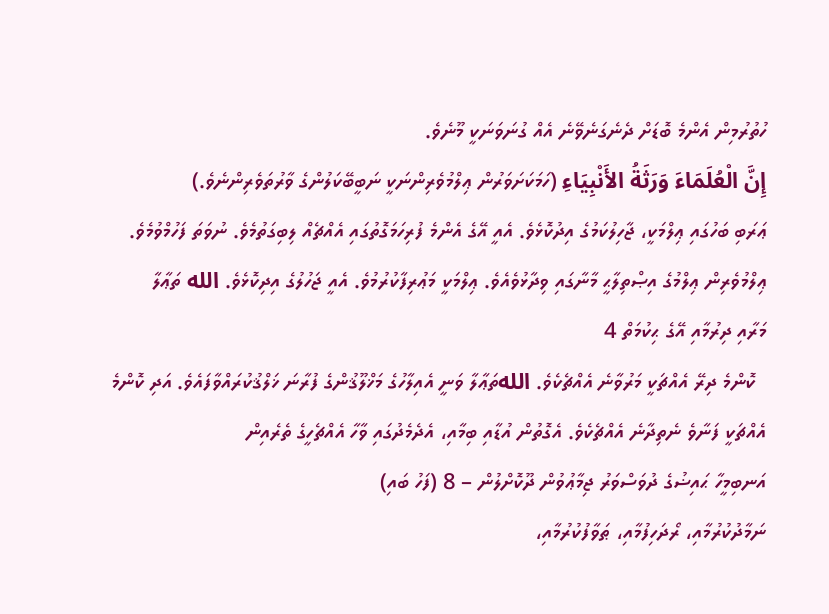ހުތުރުމިން އެންމެ ބޮޑަށް ދެނެގަނެވޭނެ އެއް ގުނަވަނަކީ މޫނެވެ.
إِنَّ الْعُلَمَاءَ وَرَثَةُ الأَنْبِيَاءِ (ހަމަކަށަވަރުން ޢިލްމުވެރިންނަކީ ނަބީބޭކަލުންގެ ވާރުތަވެރިންނެވެ.)
ޢަރަބި ބަހުގައި ޢިލްމަކީ، ޖާހިލުކަމުގެ އިދުކޮޅެވެ. އެއީ އޭގެ އެންމެ ފުރިހަމަގޮތުގައި އެއްޗެއް ލިބިގަތުމެވެ. ނުވަތަ ފަހުމްވުމެވެ. ޢިލްމުވެރިން ޢިލްމުގެ އިޞްތިލާޙީ މާނާގައި ވިދާޅުވެއެވެ. ޢިލްމަކީ މަޢުރިފާކުރުމުވެ. އެއީ ޖަހުލުގެ އިދިކޮޅެވެ. الله ތަޢާލާ
މަރާއި ދިރުމާއި އޭގެ ޙިކުމަތް 4
  ކޮންމެ ދިރޭ އެއްޗަކީ މަރުވާނެ އެއްޗެކެވެ. اللهތަޢާލާ ވަނީ އެއިލާހުގެ މަޚްލޫޤުންގެ ފުރާނަ ޚަލްޤުކުރައްވާފައެވެ. އަދި ކޮންމެ އެއްޗަކީ ފަނާވެ ނެތިދާނެ އެއްޗެކެވެ. އެގޮތުން އުޑާއި ބިމާއި، އެދެމެދުގައި ވާހާ އެއްޗެހީގެ ތެރެއިން
އަނބިމީހާ ޙައިޟުގެ ދުވަސްވަރު ޖިމާޢުވުން ދޫކޮށްލުން – 8 (ފަހު ބައި)
ނަމާދުކުރުމާއި، ރޯދަހިފުމާއި، ޠަވާފުކުރުމާއި،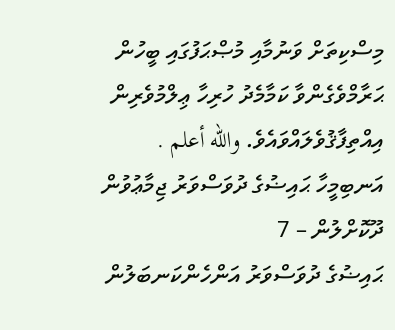މިސްކިތަށް ވަނުމާއި މުޞްޙަފުގައި ބީހުން ޙަރާމްވެގެންވާ ކަމާމެދު ހުރިހާ ޢިލްމުވެރިން އިއްތިފާޤުވެލައްވައެވެ. والله أعلم .
އަނބިމީހާ ޙައިޟުގެ ދުވަސްވަރު ޖިމާޢުވުން ދޫކޮށްލުން – 7
ޙައިޟުގެ ދުވަސްވަރު އަންހެންކަނބަލުން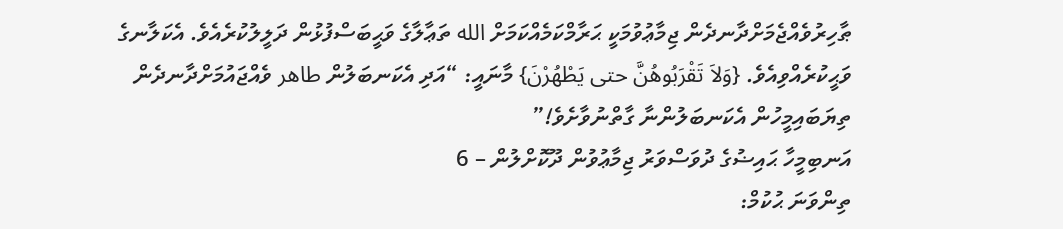ޠާހިރުވެއްޖެމަށްދާނދެން ޖިމާޢުވުމަކީ ޙަރާމްކަމެއްކަމަށް الله ތަޢާލާގެ ވަޙީބަސްފުޅުން ދަލީލުކުރެއެވެ. އެކަލާނގެ ވަޙީކުރެއްވިއެވެ. {وَلاَ تَقْرَبُوهُنَّ حتى يَطْهُرْنَ} މާނައީ: “އަދި އެކަނބަލުން طاهر ވެއްޖައުމަށްދާނދެން ތިޔަބައިމީހުން އެކަނބަލުންނާ ގާތްނުވާށެވެ!”
އަނބިމީހާ ޙައިޟުގެ ދުވަސްވަރު ޖިމާޢުވުން ދޫކޮށްލުން – 6
ތިންވަނަ ޙުކުމް: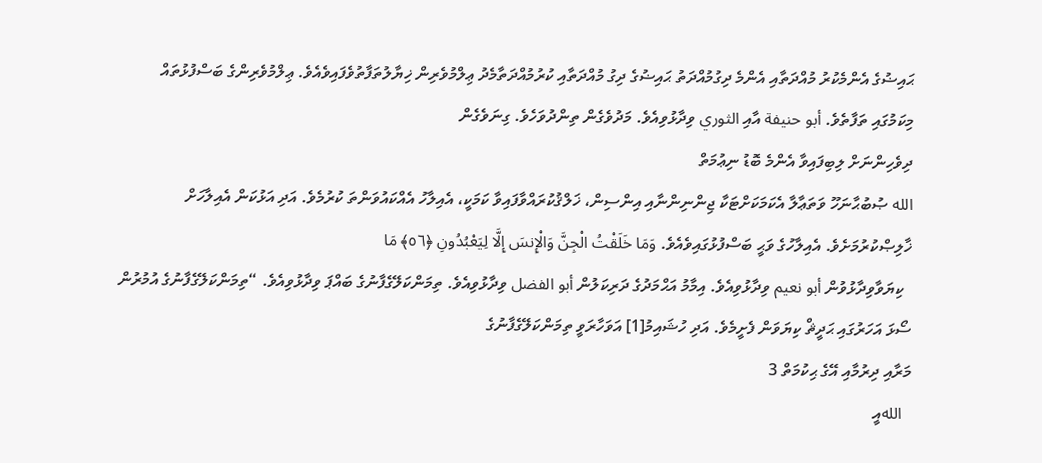ޙައިޟުގެ އެންމެކުރު މުއްދަތާއި އެންމެ ދިގުމުއްދަތު ޙައިޟުގެ ދިގު މުއްދަތާއި ކުރުމުއްދަތާމެދު ޢިލްމުވެރިން ޚިޔާލުތަފާތުވެފައިވެއެވެ. ޢިލްމުވެރިންގެ ބަސްފުޅުތައް މިކަމުގައި ތަފާތެވެ. أبو حنيفة އާއި الثوري ވިދާޅުވިއެވެ. މަދުވެގެން ތިންދުވަހެވެ. ގިނަވެގެން
ދިވެހިންނަށް ލިބިފައިވާ އެންމެ ބޮޑު ނިޢުމަތް
الله ޞުބުޙާނަހޫ ވަތަޢާލާ އެކަމަކަށްޓަކާ ޖިންނިންނާއި އިންސިން، ޚަލްޤުކުރައްވާފައިވާ ކަމަކީ، އެއިލާހު އެއްކައުވަންތަ ކުރުމެވެ. އަދި އަޅުކަން އެއިލާހަށް ޚާލިޞްކުރުމަށެވެ. އެއިލާހުގެ ވަޙީ ބަސްފުޅުގައިވެއެވެ. وَمَا خَلَقْتُ الْجِنَّ وَالْإِنسَ إِلَّا لِيَعْبُدُونِ ﴿٥٦﴾ مَا
  ކިޔަވާވިދާޅުވުން أبو نعيم ވިދާޅުވިއެވެ. އިމާމު އަޙްމަދުގެ ދަރިކަލުން أبو الفضل ވިދާޅުވިއެވެ. ތިމަންކަލޭގެފާނުގެ ބައްޕަ ވިދާޅުވިއެވެ. “ތިމަންކަލޭގެފާނުގެ އުމުރުން ސޯޅަ އަހަރުގައި ޙަދީޘް ކިޔަވަން ފެށީމެވެ. އަދި ހުޝައިމު[1] އަވަހާރަވީ ތިމަންކަލޭގެފާނުގެ
މަރާއި ދިރުމާއި އޭގެ ޙިކުމަތް 3
  اللهއީ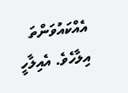އެއްކައުވަންތަ އިލާހެވެ. އެއިލާހީ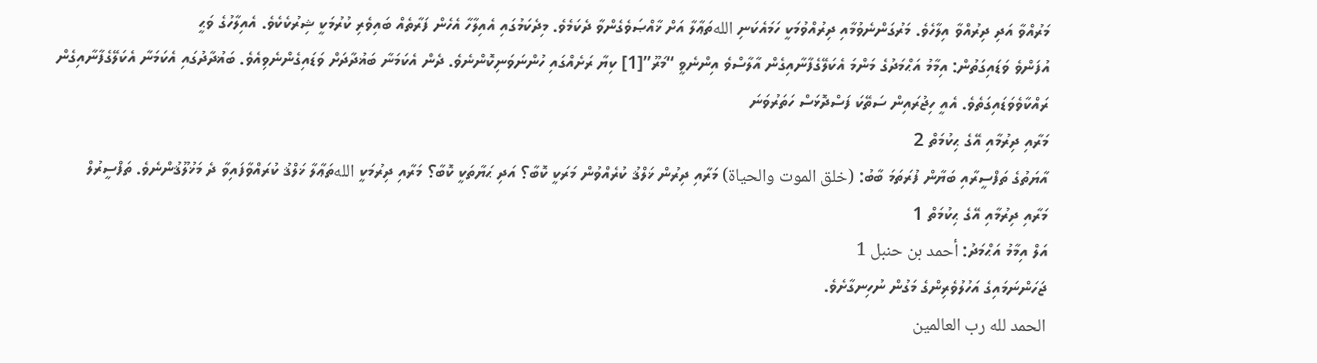މަރުއްވާ އަދި ދިރުއްވާ އިލާހެވެ. މަރުގަންނެވުމާއި ދިރުއްވުމަކީ ހަމައެކަނި اللهތަޢާލާ އަށް ޚާއްޞަވެގެންވާ ދެކަމެވެ. މިދެކަމުގައި އެއިލާހާ އެހެން ފަރާތެއް ބައިވެރި ކުރުމަކީ ޝިރުކެކެވެ. އެއިލާހުގެ ވަޙީ
އުފަންވެ ވަޑައިގަތުން: އިމާމު އަޙްމަދުގެ މަންމަ އެކަލޭގެފާނާއިގެން އާލާސްވެ އިންނެވީ “މަރޫ”[1] ކިޔާ ރަށެއްގައި ހުންނަވަނިކޮންނެވެ. ދެން އެކަމަނާ ބަޣުދާދަށް ވަޑައިގެންނެވިއެވެ. ބަޣުދާދުގައި އެކަމަނާ އެކަލޭގެފާނާއިގެން ރައްކާވެވަޑައިގަތެވެ. އެއީ ހިޖުރައިން ސަތޭކަ ފަސްދޮޅަސް ހަތަރުވަނަ
މަރާއި ދިރުމާއި އޭގެ ޙިކުމަތް 2
އާޔަތުގެ ތަފްސީރާއި ބަޔާން ފުރަތަމަ ބާބު: (خلق الموت والحياة) މަރާއި ދިރުން ޚަލްޤު ކުރެއްވުން މަރަކީ ކޮބާ؟ އަދި ޙަޔާތަކީ ކޮބާ؟ މަރާއި ދިރުމަކީ اللهތަޢާލާ ޚަލްޤު ކުރައްވާފައިވާ ދެ މަޚުލޫޤުންނެވެ. ތަފްސީރުލް
މަރާއި ދިރުމާއި އޭގެ ޙިކުމަތް 1
އަލް އިމާމު އަޙްމަދު: أحمد بن حنبل 1
ޖަހަންނަމައިގެ އަހުލުވެރިންގެ މަގުން ނުހިނގާށެވެ.
الحمد لله رب العالمين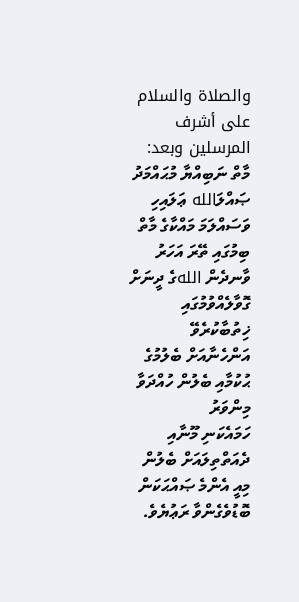والصلاة والسلام على أشرف المرسلين وبعد: މާތް ނަބިއްޔާ މުޙައްމަދު ޞައްލަالله ޢަލައިހި ވަސައްލަމަ މައްކާގެ މާތް ބިމުގައި ތޭރަ އަހަރު ވާނދެން اللهގެ ދީނަށް ގޮވާލެއްވުމުގައި
ޚިތުބާކުރެވޭ އަންހެނާއަށް ބެލުމުގެ ޙުކުމާއި ބެލުން ހުއްދަވާ މިންވަރު
ހަމައެކަނި މޫނާއި ދެއަތްތިލައަށް ބެލުން މިއީ އެންމެ ޞައްޙަކަން ބޮޑުވެގެންވާ ރަޢުޔެވެ.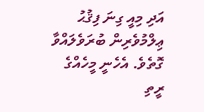އަދި މިއީ ގިނަ ފިޤުޙު ޢިލްމުވެރިން ބުރަވެލައްވާ ގޮތެވެ. އެހެނީ މީހެއްގެ ރީތި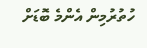ހުތުރުމިން އެންމެ ބޮޑަށް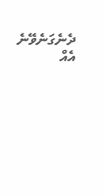ދެނެގަނެވޭނެ އެއް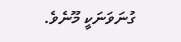ގުނަވަނަކީ މޫނެވެ.